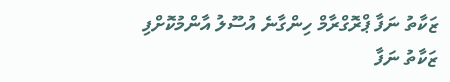ޒަކާތު ނަފާ ޕްރޮގްރާމް ހިންގާނެ އުސޫލު އާންމުކޮށްފި
ޒަކާތު ނަފާ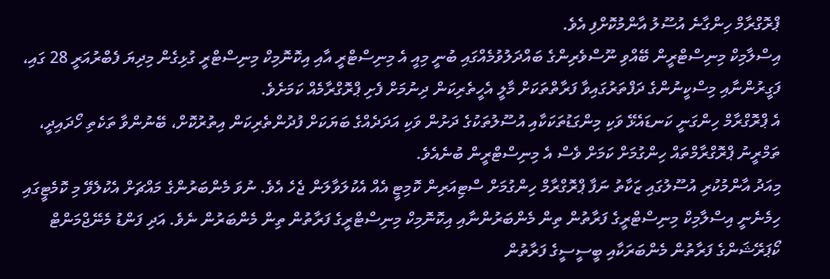ޕްރޮގްރާމް ހިންގާނެ އުސޫލު އާންމުކޮށްފި އެވެ.
އިސްލާމިކް މިނިސްޓްރީން ބޭއްވި ނޫސްވެރިންގެ ބައްދަލުވުމެއްގައި ބުނީ މިއީ އެ މިނިސްޓްރީ އާއި އިކޮނޮމިކް މިނިސްޓްރީ ގުޅިގެން މިދިޔަ ފެބްރުއަރީ 28 ގައި، ފަގީރުންނާއި މިސްކީނުންގެ ދަފްތަރުގައިވާ ފަރާތްތަކަށް މާލީ އެހީތެރިކަން ދިނުމަށް ފެށި ޕްރޮގްރާމެއް ކަމަށެވެ.
އެ ޕްރޮގްރާމް ހިންގަނީ ކަނޑައެޅޭ ވަކި މިންގަޑުތަކަކާއި އުސޫލުތަކުގެ ދަށުން ވަކި އަދަދެއްގެ ބަޔަކަށް ފުދުންތެރިކަން އިތުރުކޮށް، ބޭނުންވާ ތަކެތި ހޯދައިދީ، ތަމްރީނު ޕްރޮގްރާމްތައް ހިންގުމަށް ކަމަށް ވެސް އެ މިނިސްޓްރީން ބުނެއެވެ.
މިއަދު އާންމުކުރި އުސޫލުގައި ޒަކާތު ނަފާ ޕްރޮގްރާމް ހިންގުމަށް ސްޓިއަރިން ކޮމިޓީ އެއް އެކުލަވާލަން ޖެހެ އެވެ. ނުވަ މެންބަރުންގެ މައްޗަށް އެކުލެވޭ މި ކޮމެޓީގައި ހިމެނެނީ އިސްލާމިކް މިނިސްޓްރީގެ ފަރާތުން ތިން މެންބަރުންނާއި އިކޮނޮމިކް މިނިސްޓްރީގެ ފަރާތުން ތިން މެންބަރުން ނެވެ. އަދި ފަންޑު މެނޭޖްމަންޓް ކޯޕަރޭޝަންގެ ފަރާތުން މެންބަރަކާއި ބީސީސީގެ ފަރާތުން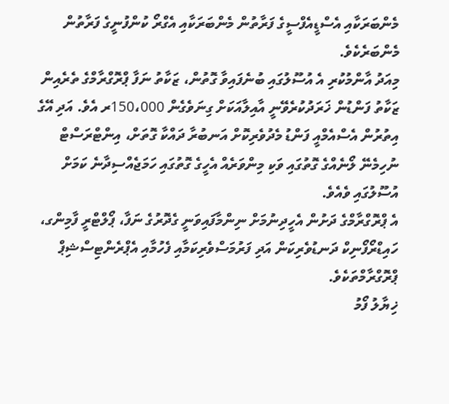މެންބަރަކާއި އެސްޑީއެފްސީގެ ފަރާތުން މެންބަރަކާއި އެގްރޯ ކުންފުނީގެ ފަރާތުން މެންބަރެކެވެ.
މިއަދު އާންމުކުރި އެ އުސޫލުގައި ބުނެފައިވާ ގޮތުން، ޒަކާތު ނަފާ ޕްރޮގްރާމްގެ ތެރެއިން ޒަކާތު ފަންޑުން ޚަރަދުކުރެވޭނީ އާއިލާއަކަށް ގިނަވެގެން 150،000ރ އެވެ. އަދި އޭގެ އިތުރުން އެސްއެމްއީ ފަންޑު މެދުވެރިކޮށް އަނބުރާ ދައްކާ ގޮތަށް، އިންޓްރަސްޓް ނުހިމެނޭ ލޯނެއްގެ ގޮތުގައި ވަކި މިންވަރެއް އެހީގެ ގޮތުގައި ހަމަޖެއްސިދާނެ ކަމަށް އުސޫލުގައި ވެއެވެ.
އެ ޕްރޮގްރާމްގެ ދަށުން އެހީދިނުމަށް ނިންމާފައިވަނީ ގެދޮރުގެ ނަފާ، ޕޯލްޓްރީ ފާމިންގ، ހައިޑްރޯފޯނިކް ދަނޑުވެރިކަން އަދި ފަރުމަސްވެރިކަމާއި ފެހުމާއި އެޕްރެންޓިސްޝިޕް ޕްރޮގްރާމްތަކެވެ.
ޚިޔާލު ފޯމު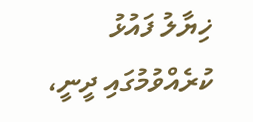ޚިޔާލު ފައުޅު ކުރެއްވުމުގައި ދީނީ،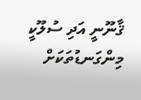ޤާނޫނީ އަދި ސުލޫކީ މިންގަނޑުތަކަށް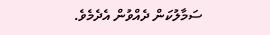ސަމާލުކަން ދެއްވުން އެދެމެވެ.